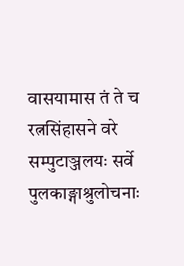वासयामास तं ते च रत्नसिंहासने वरे
सम्पुटाञ्जलयः सर्वे पुलकाङ्गाश्रुलोचनाः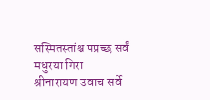सस्मितस्तांश्च पप्रच्छ सर्वं मधुरया गिरा
श्रीनारायण उवाच सर्वे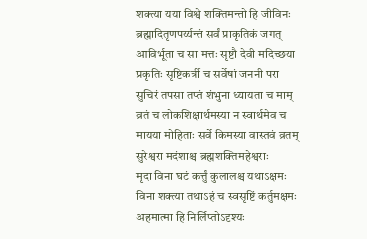शक्त्या यया विश्वे शक्तिमन्तो हि जीविनः
ब्रह्मादितृणपर्य्यन्तं सर्वं प्राकृतिकं जगत्
आविर्भूता च सा मत्तः सृष्टौ देवी मदिच्छया
प्रकृतिः सृष्टिकर्त्री च सर्वेषां जननी परा
सुचिरं तपसा तप्तं शंभुना ध्यायता च माम्
व्रतं च लोकशिक्षार्थमस्या न स्वार्थमेव च
मायया मोहिताः सर्वे किमस्या वास्तवं व्रतम्
सुरेश्वरा मदंशाश्च ब्रह्मशक्तिमहेश्वराः
मृदा विना घटं कर्त्तुं कुलालश्च यथाऽक्षमः
विना शक्त्या तथाऽहं च स्वसृष्टिं कर्तुमक्षमः
अहमात्मा हि निर्लिप्तोऽदृश्यः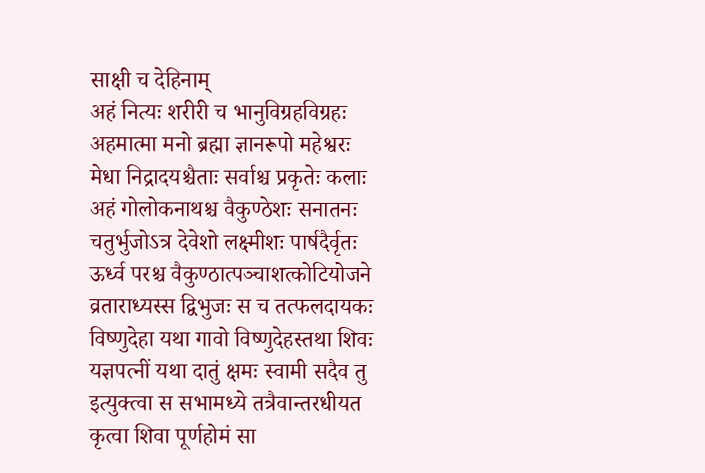साक्षी च देहिनाम्
अहं नित्यः शरीरी च भानुविग्रहविग्रहः
अहमात्मा मनो ब्रह्मा ज्ञानरूपो महेश्वरः
मेधा निद्रादयश्चैताः सर्वाश्च प्रकृतेः कलाः
अहं गोलोकनाथश्च वैकुण्ठेशः सनातनः चतुर्भुजोऽत्र देवेशो लक्ष्मीशः पार्षदैर्वृतः
ऊर्ध्व परश्च वैकुण्ठात्पञ्चाशत्कोटियोजने
व्रताराध्यस्स द्विभुजः स च तत्फलदायकः
विष्णुदेहा यथा गावो विष्णुदेहस्तथा शिवः
यज्ञपत्नीं यथा दातुं क्षमः स्वामी सदैव तु
इत्युक्त्वा स सभामध्ये तत्रैवान्तरधीयत
कृत्वा शिवा पूर्णहोमं सा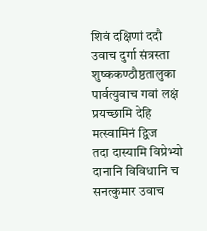शिवं दक्षिणां ददौ
उवाच दुर्गा संत्रस्ता शुष्ककण्ठौष्ठतालुका
पार्वत्युवाच गवां लक्षं प्रयच्छामि देहि मत्स्वामिनं द्विज
तदा दास्यामि विप्रेभ्यो दानानि विविधानि च
सनत्कुमार उवाच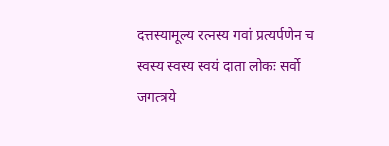दत्तस्यामूल्य रत्नस्य गवां प्रत्यर्पणेन च
स्वस्य स्वस्य स्वयं दाता लोकः सर्वो जगत्त्रये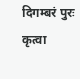दिगम्बरं पुरः कृत्वा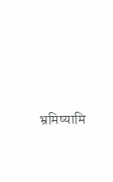भ्रमिष्यामि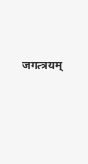जगत्त्रयम्